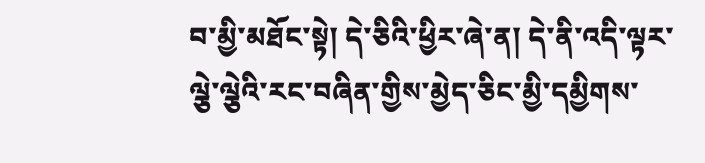བ་མྱི་མཐོང་སྟེ། དེ་ཅིའི་ཕྱིར་ཞེ་ན། དེ་ནི་འདི་ལྟར་ལྕེ་ལྕེའི་རང་བཞིན་གྱིས་མྱེད་ཅིང་མྱི་དམྱིགས་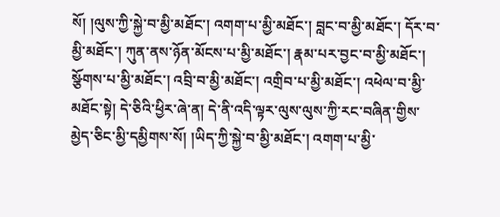སོ། །ལུས་ཀྱི་སྐྱེ་བ་མྱི་མཐོང་། འགག་པ་མྱི་མཐོང་། བླང་བ་མྱི་མཐོང་། དོར་བ་མྱི་མཐོང་། ཀུན་ནས་ཉོན་མོངས་པ་མྱི་མཐོང་། རྣམ་པར་བྱང་བ་མྱི་མཐོང་། སྩོགས་པ་མྱི་མཐོང་། འབྲི་བ་མྱི་མཐོང་། འགྲིབ་པ་མྱི་མཐོང་། འཕེལ་བ་མྱི་མཐོང་སྟེ། དེ་ཅིའི་ཕྱིར་ཞེ་ན། དེ་ནི་འདི་ལྟར་ལུས་ལུས་ཀྱི་རང་བཞིན་གྱིས་མྱེད་ཅིང་མྱི་དམྱིགས་སོ། །ཡིད་ཀྱི་སྐྱེ་བ་མྱི་མཐོང་། འགག་པ་མྱི་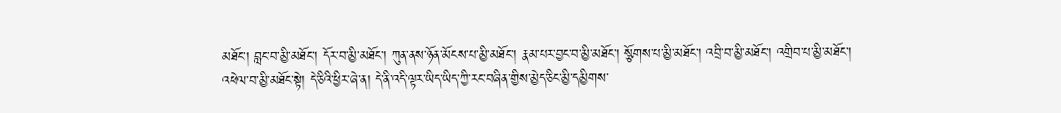མཐོང་། བླང་བ་མྱི་མཐོང་། དོར་བ་མྱི་མཐོང་། ཀུན་ནས་ཉོན་མོངས་པ་མྱི་མཐོང་། རྣམ་པར་བྱང་བ་མྱི་མཐོང་། སྩོགས་པ་མྱི་མཐོང་། འབྲི་བ་མྱི་མཐོང་། འགྲིབ་པ་མྱི་མཐོང་། འཕེལ་བ་མྱི་མཐོང་སྟེ། དེ་ཅིའི་ཕྱིར་ཞེ་ན། དེ་ནི་འདི་ལྟར་ཡིད་ཡིད་ཀྱི་རང་བཞིན་གྱིས་མྱེད་ཅིང་མྱི་དམྱིགས་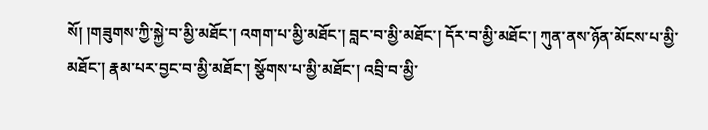སོ། །གཟུགས་ཀྱི་སྐྱེ་བ་མྱི་མཐོང་། འགག་པ་མྱི་མཐོང་། བླང་བ་མྱི་མཐོང་། དོར་བ་མྱི་མཐོང་། ཀུན་ནས་ཉོན་མོངས་པ་མྱི་མཐོང་། རྣམ་པར་བྱང་བ་མྱི་མཐོང་། སྩོགས་པ་མྱི་མཐོང་། འབྲི་བ་མྱི་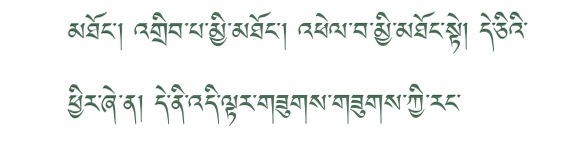མཐོང་། འགྲིབ་པ་མྱི་མཐོང་། འཕེལ་བ་མྱི་མཐོང་སྟེ། དེ་ཅིའི་ཕྱིར་ཞེ་ན། དེ་ནི་འདི་ལྟར་གཟུགས་གཟུགས་ཀྱི་རང་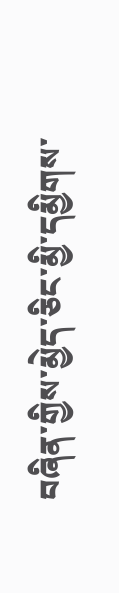བཞིན་གྱིས་མྱེད་ཅིང་མྱི་དམྱིགས་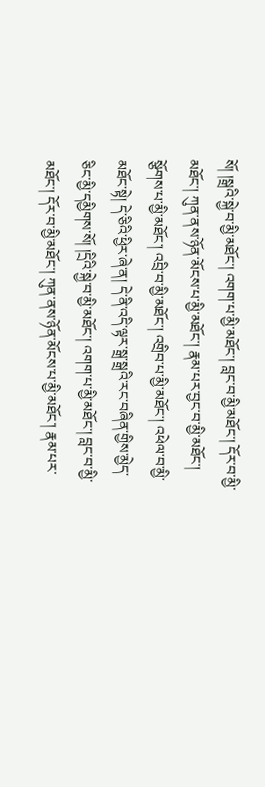སོ། །སྒྲའི་སྐྱེ་བ་མྱི་མཐོང་། འགག་པ་མྱི་མཐོང་། བླང་བ་མྱི་མཐོང་། དོར་བ་མྱི་མཐོང་། ཀུན་ནས་ཉོན་མོངས་པ་མྱི་མཐོང་། རྣམ་པར་བྱང་བ་མྱི་མཐོང་། སྩོགས་པ་མྱི་མཐོང་། འབྲི་བ་མྱི་མཐོང་། འགྲིབ་པ་མྱི་མཐོང་། འཕེལ་བ་མྱི་མཐོང་སྟེ། དེ་ཅིའི་ཕྱིར་ཞེ་ན། དེ་ནི་འདི་ལྟར་སྒྲ་སྒྲའི་རང་བཞིན་གྱིས་མྱེད་ཅིང་མྱི་དམྱིགས་སོ། །དྲིའི་སྐྱེ་བ་མྱི་མཐོང་། འགག་པ་མྱི་མཐོང་། བླང་བ་མྱི་མཐོང་། དོར་བ་མྱི་མཐོང་། ཀུན་ནས་ཉོན་མོངས་པ་མྱི་མཐོང་། རྣམ་པར་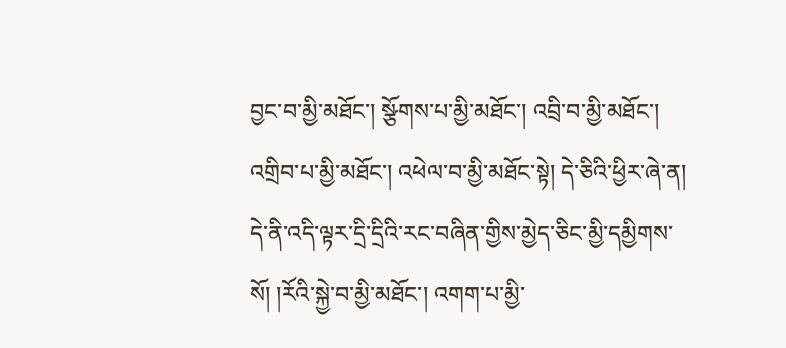བྱང་བ་མྱི་མཐོང་། སྩོགས་པ་མྱི་མཐོང་། འབྲི་བ་མྱི་མཐོང་། འགྲིབ་པ་མྱི་མཐོང་། འཕེལ་བ་མྱི་མཐོང་སྟེ། དེ་ཅིའི་ཕྱིར་ཞེ་ན། དེ་ནི་འདི་ལྟར་དྲི་དྲིའི་རང་བཞིན་གྱིས་མྱེད་ཅིང་མྱི་དམྱིགས་སོ། །རོའི་སྐྱེ་བ་མྱི་མཐོང་། འགག་པ་མྱི་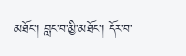མཐོང་། བླང་བ་མྱི་མཐོང་། དོར་བ་